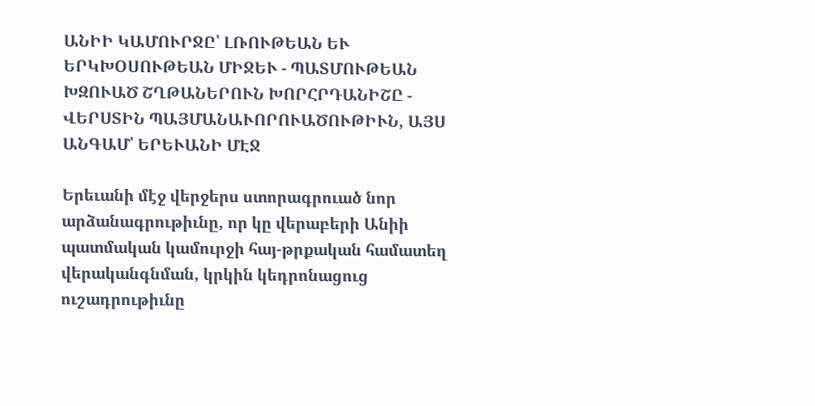ԱՆԻԻ ԿԱՄՈՒՐՋԸ՝ ԼՌՈՒԹԵԱՆ ԵՒ ԵՐԿԽՕՍՈՒԹԵԱՆ ՄԻՋԵՒ - ՊԱՏՄՈՒԹԵԱՆ ԽԶՈՒԱԾ ՇՂԹԱՆԵՐՈՒՆ ԽՈՐՀՐԴԱՆԻՇԸ - ՎԵՐՍՏԻՆ ՊԱՅՄԱՆԱՒՈՐՈՒԱԾՈՒԹԻՒՆ, ԱՅՍ ԱՆԳԱՄ՝ ԵՐԵՒԱՆԻ ՄԷՋ

Երեւանի մէջ վերջերս ստորագրուած նոր արձանագրութիւնը, որ կը վերաբերի Անիի պատմական կամուրջի հայ-թրքական համատեղ վերականգնման, կրկին կեդրոնացուց ուշադրութիւնը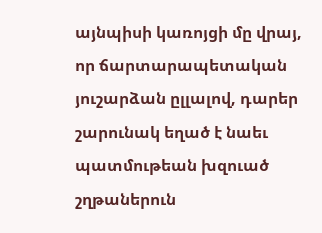այնպիսի կառոյցի մը վրայ, որ ճարտարապետական յուշարձան ըլլալով, դարեր շարունակ եղած է նաեւ պատմութեան խզուած շղթաներուն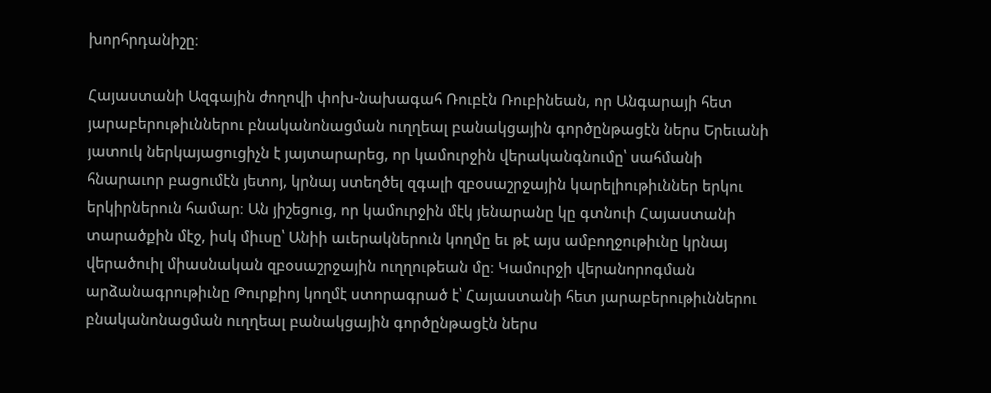խորհրդանիշը։

Հայաստանի Ազգային ժողովի փոխ-նախագահ Ռուբէն Ռուբինեան, որ Անգարայի հետ յարաբերութիւններու բնականոնացման ուղղեալ բանակցային գործընթացէն ներս Երեւանի յատուկ ներկայացուցիչն է յայտարարեց, որ կամուրջին վերականգնումը՝ սահմանի հնարաւոր բացումէն յետոյ, կրնայ ստեղծել զգալի զբօսաշրջային կարելիութիւններ երկու երկիրներուն համար։ Ան յիշեցուց, որ կամուրջին մէկ յենարանը կը գտնուի Հայաստանի տարածքին մէջ, իսկ միւսը՝ Անիի աւերակներուն կողմը եւ թէ այս ամբողջութիւնը կրնայ վերածուիլ միասնական զբօսաշրջային ուղղութեան մը։ Կամուրջի վերանորոգման արձանագրութիւնը Թուրքիոյ կողմէ ստորագրած է՝ Հայաստանի հետ յարաբերութիւններու բնականոնացման ուղղեալ բանակցային գործընթացէն ներս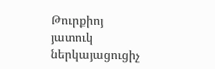Թուրքիոյ յատուկ ներկայացուցիչ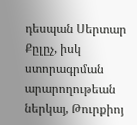դեսպան Սերտար Քըլըչ, իսկ ստորագրման արարողութեան ներկայ, Թուրքիոյ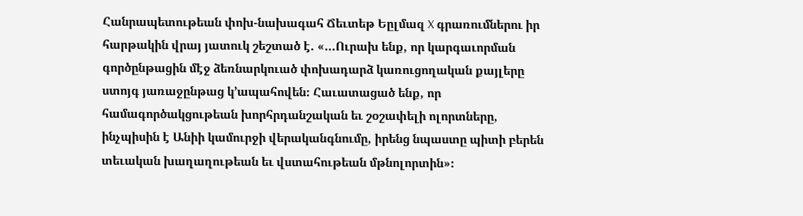Հանրապետութեան փոխ-նախագահ Ճեւտեթ Եըլմազ X գրառումներու իր հարթակին վրայ յատուկ շեշտած է. «…Ուրախ ենք, որ կարգաւորման գործընթացին մէջ ձեռնարկուած փոխադարձ կառուցողական քայլերը ստոյգ յառաջընթաց կ՚ապահովեն։ Հաւատացած ենք, որ համագործակցութեան խորհրդանշական եւ շօշափելի ոլորտները, ինչպիսին է Անիի կամուրջի վերականգնումը, իրենց նպաստը պիտի բերեն տեւական խաղաղութեան եւ վստահութեան մթնոլորտին»։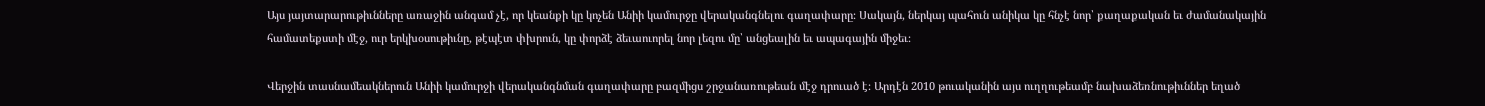Այս յայտարարութիւնները առաջին անգամ չէ, որ կեանքի կը կոչեն Անիի կամուրջը վերականգնելու գաղափարը։ Սակայն, ներկայ պահուն անիկա կը հնչէ նոր՝ քաղաքական եւ ժամանակային համատեքստի մէջ, ուր երկխօսութիւնը, թէպէտ փխրուն, կը փորձէ ձեւաուորել նոր լեզու մը՝ անցեալին եւ ապագային միջեւ։

Վերջին տասնամեակներուն Անիի կամուրջի վերականգնման գաղափարը բազմիցս շրջանառութեան մէջ դրուած է։ Արդէն 2010 թուականին այս ուղղութեամբ նախաձեռնութիւններ եղած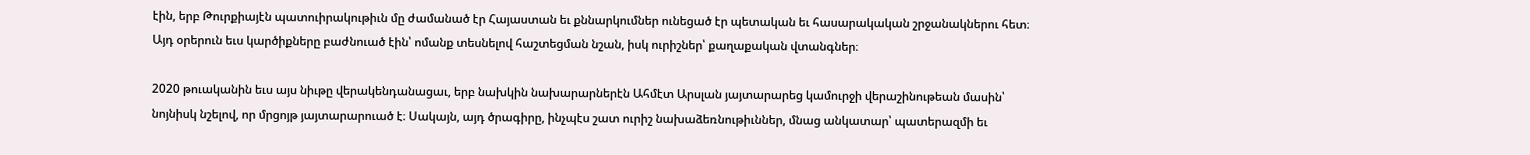էին, երբ Թուրքիայէն պատուիրակութիւն մը ժամանած էր Հայաստան եւ քննարկումներ ունեցած էր պետական եւ հասարակական շրջանակներու հետ։ Այդ օրերուն եւս կարծիքները բաժնուած էին՝ ոմանք տեսնելով հաշտեցման նշան, իսկ ուրիշներ՝ քաղաքական վտանգներ։

2020 թուականին եւս այս նիւթը վերակենդանացաւ, երբ նախկին նախարարներէն Ահմէտ Արսլան յայտարարեց կամուրջի վերաշինութեան մասին՝ նոյնիսկ նշելով, որ մրցոյթ յայտարարուած է։ Սակայն, այդ ծրագիրը, ինչպէս շատ ուրիշ նախաձեռնութիւններ, մնաց անկատար՝ պատերազմի եւ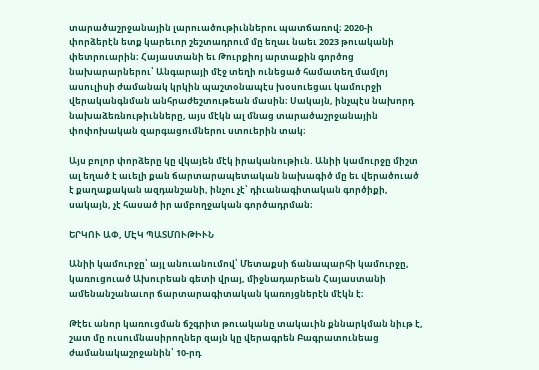տարածաշրջանային լարուածութիւններու պատճառով։ 2020-ի փորձերէն ետք կարեւոր շեշտադրում մը եղաւ նաեւ 2023 թուականի փետրուարին։ Հայաստանի եւ Թուրքիոյ արտաքին գործոց նախարարներու՝ Անգարայի մէջ տեղի ունեցած համատեղ մամլոյ ասուլիսի ժամանակ կրկին պաշտօնապէս խօսուեցաւ կամուրջի վերականգնման անհրաժեշտութեան մասին։ Սակայն, ինչպէս նախորդ նախաձեռնութիւնները, այս մէկն ալ մնաց տարածաշրջանային փոփոխական զարգացումներու ստուերին տակ։

Այս բոլոր փորձերը կը վկայեն մէկ իրականութիւն. Անիի կամուրջը միշտ ալ եղած է աւելի քան ճարտարապետական նախագիծ մը եւ վերածուած է քաղաքական ազդանշանի, ինչու չէ՝ դիւանագիտական գործիքի, սակայն, չէ հասած իր ամբողջական գործադրման։

ԵՐԿՈՒ ԱՓ, ՄԷԿ ՊԱՏՄՈՒԹԻՒՆ

Անիի կամուրջը՝ այլ անուանումով՝ Մետաքսի ճանապարհի կամուրջը, կառուցուած Ախուրեան գետի վրայ, միջնադարեան Հայաստանի ամենանշանաւոր ճարտարագիտական կառոյցներէն մէկն է։

Թէեւ անոր կառուցման ճշգրիտ թուականը տակաւին քննարկման նիւթ է, շատ մը ուսումնասիրողներ զայն կը վերագրեն Բագրատունեաց ժամանակաշրջանին՝ 10-րդ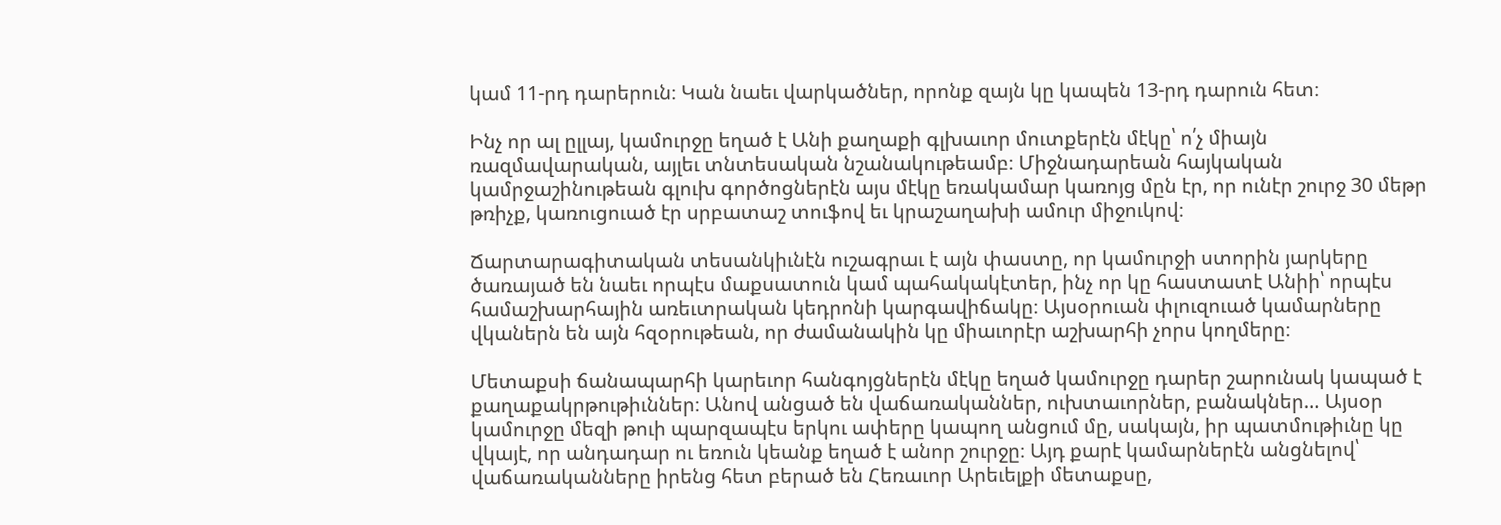կամ 11-րդ դարերուն։ Կան նաեւ վարկածներ, որոնք զայն կը կապեն 13-րդ դարուն հետ։

Ինչ որ ալ ըլլայ, կամուրջը եղած է Անի քաղաքի գլխաւոր մուտքերէն մէկը՝ ո՛չ միայն ռազմավարական, այլեւ տնտեսական նշանակութեամբ։ Միջնադարեան հայկական կամրջաշինութեան գլուխ գործոցներէն այս մէկը եռակամար կառոյց մըն էր, որ ունէր շուրջ 30 մեթր թռիչք, կառուցուած էր սրբատաշ տուֆով եւ կրաշաղախի ամուր միջուկով։

Ճարտարագիտական տեսանկիւնէն ուշագրաւ է այն փաստը, որ կամուրջի ստորին յարկերը ծառայած են նաեւ որպէս մաքսատուն կամ պահակակէտեր, ինչ որ կը հաստատէ Անիի՝ որպէս համաշխարհային առեւտրական կեդրոնի կարգավիճակը։ Այսօրուան փլուզուած կամարները վկաներն են այն հզօրութեան, որ ժամանակին կը միաւորէր աշխարհի չորս կողմերը։

Մետաքսի ճանապարհի կարեւոր հանգոյցներէն մէկը եղած կամուրջը դարեր շարունակ կապած է քաղաքակրթութիւններ։ Անով անցած են վաճառականներ, ուխտաւորներ, բանակներ… Այսօր կամուրջը մեզի թուի պարզապէս երկու ափերը կապող անցում մը, սակայն, իր պատմութիւնը կը վկայէ, որ անդադար ու եռուն կեանք եղած է անոր շուրջը։ Այդ քարէ կամարներէն անցնելով՝ վաճառականները իրենց հետ բերած են Հեռաւոր Արեւելքի մետաքսը,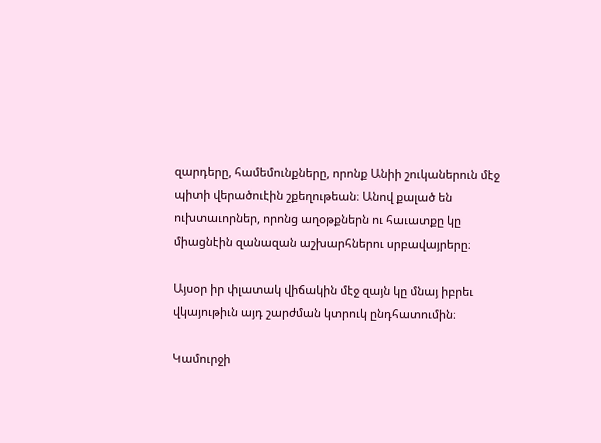զարդերը, համեմունքները, որոնք Անիի շուկաներուն մէջ պիտի վերածուէին շքեղութեան։ Անով քալած են ուխտաւորներ, որոնց աղօթքներն ու հաւատքը կը միացնէին զանազան աշխարհներու սրբավայրերը։

Այսօր իր փլատակ վիճակին մէջ զայն կը մնայ իբրեւ վկայութիւն այդ շարժման կտրուկ ընդհատումին։

Կամուրջի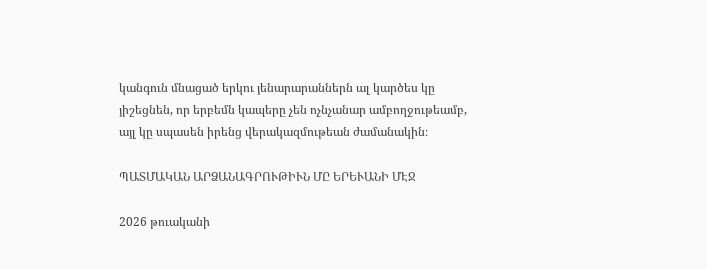կանգուն մնացած երկու յենարարաններն ալ կարծես կը յիշեցնեն, որ երբեմն կապերը չեն ոչնչանար ամբողջութեամբ, այլ կը սպասեն իրենց վերակազմութեան ժամանակին։

ՊԱՏՄԱԿԱՆ ԱՐՁԱՆԱԳՐՈՒԹԻՒՆ ՄԸ ԵՐԵՒԱՆԻ ՄԷՋ

2026 թուականի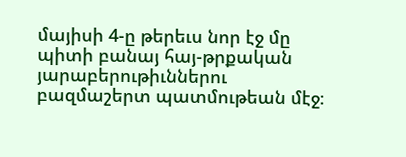մայիսի 4-ը թերեւս նոր էջ մը պիտի բանայ հայ-թրքական յարաբերութիւններու բազմաշերտ պատմութեան մէջ։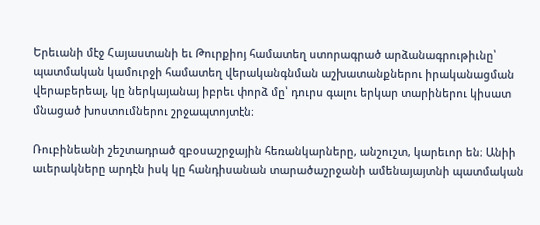Երեւանի մէջ Հայաստանի եւ Թուրքիոյ համատեղ ստորագրած արձանագրութիւնը՝ պատմական կամուրջի համատեղ վերականգնման աշխատանքներու իրականացման վերաբերեալ, կը ներկայանայ իբրեւ փորձ մը՝ դուրս գալու երկար տարիներու կիսատ մնացած խոստումներու շրջապտոյտէն։

Ռուբինեանի շեշտադրած զբօսաշրջային հեռանկարները, անշուշտ, կարեւոր են։ Անիի աւերակները արդէն իսկ կը հանդիսանան տարածաշրջանի ամենայայտնի պատմական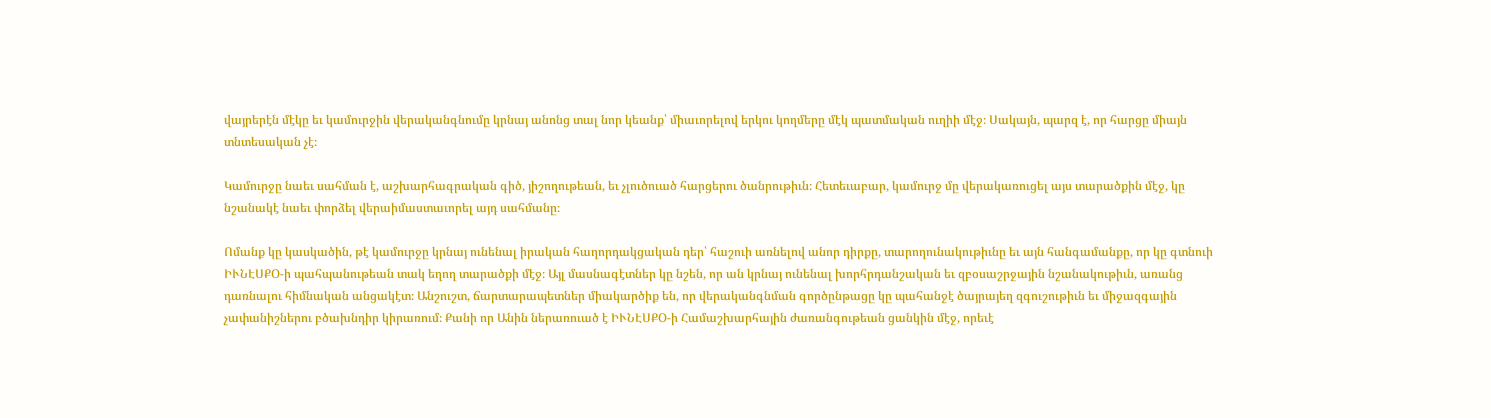վայրերէն մէկը եւ կամուրջին վերականգնումը կրնայ անոնց տալ նոր կեանք՝ միաւորելով երկու կողմերը մէկ պատմական ուղիի մէջ։ Սակայն, պարզ է, որ հարցը միայն տնտեսական չէ։

Կամուրջը նաեւ սահման է, աշխարհագրական գիծ, յիշողութեան, եւ չլուծուած հարցերու ծանրութիւն։ Հետեւաբար, կամուրջ մը վերակառուցել այս տարածքին մէջ, կը նշանակէ նաեւ փորձել վերաիմաստաւորել այդ սահմանը։

Ոմանք կը կասկածին, թէ կամուրջը կրնայ ունենալ իրական հաղորդակցական դեր՝ հաշուի առնելով անոր դիրքը, տարողունակութիւնը եւ այն հանգամանքը, որ կը գտնուի ԻՒՆԷՍՔՕ-ի պահպանութեան տակ եղող տարածքի մէջ։ Այլ մասնագէտներ կը նշեն, որ ան կրնայ ունենալ խորհրդանշական եւ զբօսաշրջային նշանակութիւն, առանց դառնալու հիմնական անցակէտ։ Անշուշտ, ճարտարապետներ միակարծիք են, որ վերականգնման գործընթացը կը պահանջէ ծայրայեղ զգուշութիւն եւ միջազգային չափանիշներու բծախնդիր կիրառում։ Քանի որ Անին ներառուած է ԻՒՆԷՍՔՕ-ի Համաշխարհային ժառանգութեան ցանկին մէջ, որեւէ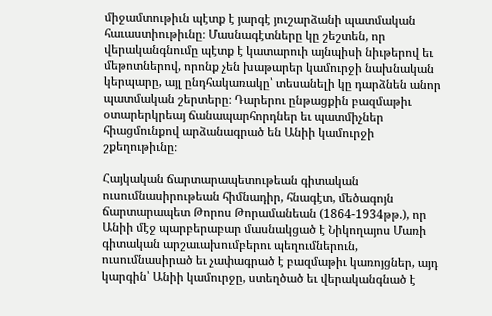միջամտութիւն պէտք է յարգէ յուշարձանի պատմական հաւաստիութիւնը։ Մասնագէտները կը շեշտեն, որ վերականգնումը պէտք է կատարուի այնպիսի նիւթերով եւ մեթոտներով, որոնք չեն խաթարեր կամուրջի նախնական կերպարը, այլ ընդհակառակը՝ տեսանելի կը դարձնեն անոր պատմական շերտերը։ Դարերու ընթացքին բազմաթիւ օտարերկրեայ ճանապարհորդներ եւ պատմիչներ հիացմունքով արձանագրած են Անիի կամուրջի շքեղութիւնը։

Հայկական ճարտարապետութեան գիտական ուսումնասիրութեան հիմնադիր, հնագէտ, մեծագոյն ճարտարապետ Թորոս Թորամանեան (1864-1934թթ.), որ Անիի մէջ պարբերաբար մասնակցած է Նիկողայոս Մառի գիտական արշաւախումբերու պեղումներուն, ուսումնասիրած եւ չափագրած է բազմաթիւ կառոյցներ, այդ կարգին՝ Անիի կամուրջը, ստեղծած եւ վերականգնած է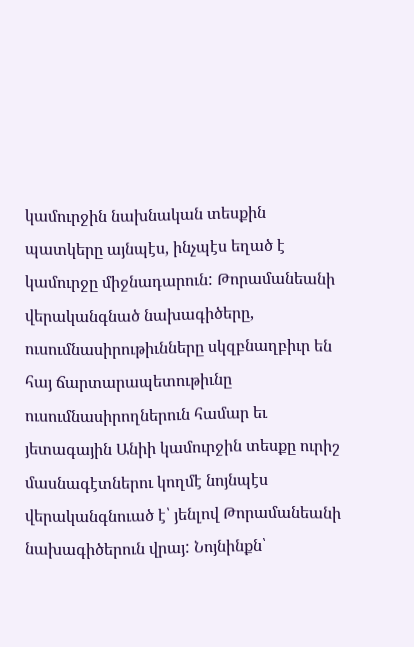կամուրջին նախնական տեսքին պատկերը այնպէս, ինչպէս եղած է կամուրջը միջնադարուն: Թորամանեանի վերականգնած նախագիծերը, ուսումնասիրութիւնները սկզբնաղբիւր են հայ ճարտարապետութիւնը ուսումնասիրողներուն համար եւ յետագային Անիի կամուրջին տեսքը ուրիշ մասնագէտներու կողմէ նոյնպէս վերականգնուած է՝ յենլով Թորամանեանի նախագիծերուն վրայ: Նոյնինքն՝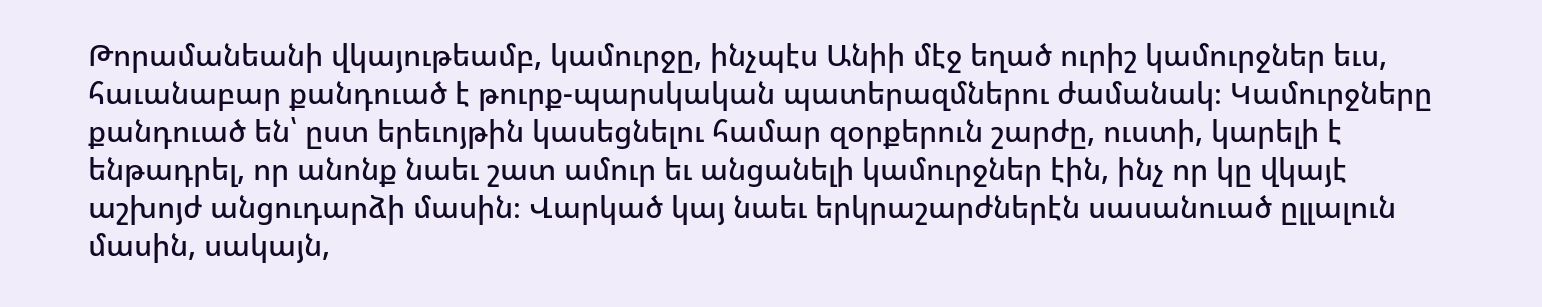Թորամանեանի վկայութեամբ, կամուրջը, ինչպէս Անիի մէջ եղած ուրիշ կամուրջներ եւս, հաւանաբար քանդուած է թուրք-պարսկական պատերազմներու ժամանակ։ Կամուրջները քանդուած են՝ ըստ երեւոյթին կասեցնելու համար զօրքերուն շարժը, ուստի, կարելի է ենթադրել, որ անոնք նաեւ շատ ամուր եւ անցանելի կամուրջներ էին, ինչ որ կը վկայէ աշխոյժ անցուդարձի մասին։ Վարկած կայ նաեւ երկրաշարժներէն սասանուած ըլլալուն մասին, սակայն,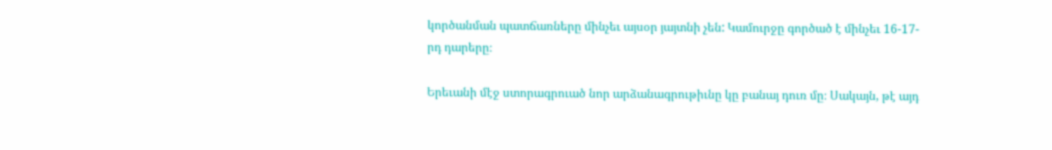կործանման պատճառները մինչեւ այսօր յայտնի չեն: Կամուրջը գործած է մինչեւ 16-17-րդ դարերը։

Երեւանի մէջ ստորագրուած նոր արձանագրութիւնը կը բանայ դուռ մը։ Սակայն, թէ այդ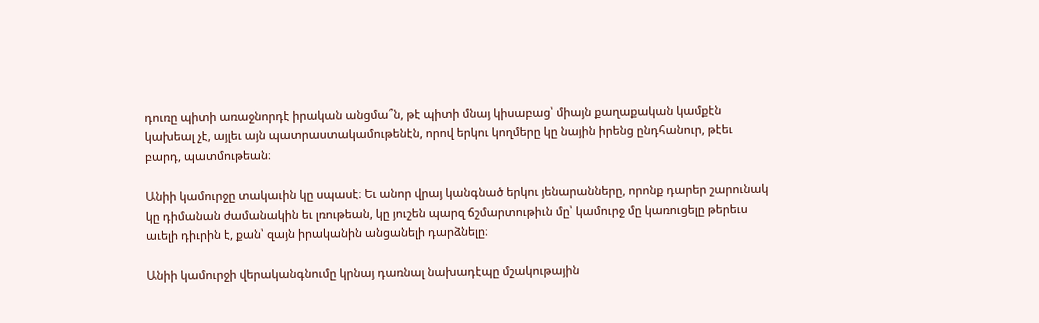դուռը պիտի առաջնորդէ իրական անցմա՞ն, թէ պիտի մնայ կիսաբաց՝ միայն քաղաքական կամքէն կախեալ չէ, այլեւ այն պատրաստակամութենէն, որով երկու կողմերը կը նային իրենց ընդհանուր, թէեւ բարդ, պատմութեան։

Անիի կամուրջը տակաւին կը սպասէ։ Եւ անոր վրայ կանգնած երկու յենարանները, որոնք դարեր շարունակ կը դիմանան ժամանակին եւ լռութեան, կը յուշեն պարզ ճշմարտութիւն մը՝ կամուրջ մը կառուցելը թերեւս աւելի դիւրին է, քան՝ զայն իրականին անցանելի դարձնելը։

Անիի կամուրջի վերականգնումը կրնայ դառնալ նախադէպը մշակութային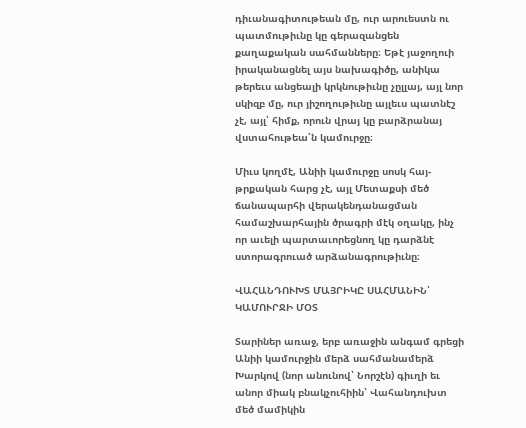դիւանագիտութեան մը, ուր արուեստն ու պատմութիւնը կը գերազանցեն քաղաքական սահմանները։ Եթէ յաջողուի իրականացնել այս նախագիծը, անիկա թերեւս անցեալի կրկնութիւնը չըլլայ, այլ նոր սկիզբ մը, ուր յիշողութիւնը այլեւս պատնէշ չէ, այլ՝ հիմք, որուն վրայ կը բարձրանայ վստահութեա՛ն կամուրջը։

Միւս կողմէ, Անիի կամուրջը սոսկ հայ-թրքական հարց չէ, այլ Մետաքսի մեծ ճանապարհի վերակենդանացման համաշխարհային ծրագրի մէկ օղակը, ինչ որ աւելի պարտաւորեցնող կը դարձնէ ստորագրուած արձանագրութիւնը։

ՎԱՀԱՆԴՈՒԽՏ ՄԱՅՐԻԿԸ ՍԱՀՄԱՆԻՆ՝ ԿԱՄՈՒՐՋԻ ՄՕՏ

Տարիներ առաջ, երբ առաջին անգամ գրեցի Անիի կամուրջին մերձ սահմանամերձ Խարկով (նոր անունով՝ Նորշէն) գիւղի եւ անոր միակ բնակչուհիին՝ Վահանդուխտ մեծ մամիկին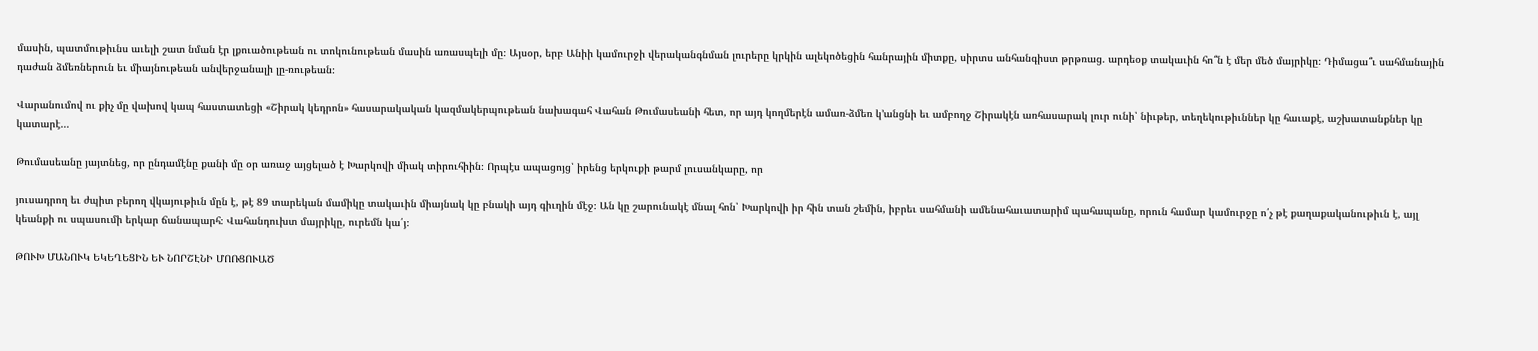մասին, պատմութիւնս աւելի շատ նման էր լքուածութեան ու տոկունութեան մասին առասպելի մը։ Այսօր, երբ Անիի կամուրջի վերականգնման լուրերը կրկին ալեկոծեցին հանրային միտքը, սիրտս անհանգիստ թրթռաց. արդեօք տակաւին հո՞ն է մեր մեծ մայրիկը։ Դիմացա՞ւ սահմանային դաժան ձմեռներուն եւ միայնութեան անվերջանալի լը-ռութեան։

Վարանումով ու քիչ մը վախով կապ հաստատեցի «Շիրակ կեդրոն» հասարակական կազմակերպութեան նախագահ Վահան Թումասեանի հետ, որ այդ կողմերէն ամառ-ձմեռ կ՚անցնի եւ ամբողջ Շիրակէն առհասարակ լուր ունի՝ նիւթեր, տեղեկութիւններ կը հաւաքէ, աշխատանքներ կը կատարէ…

Թումասեանը յայտնեց, որ ընդամէնը քանի մը օր առաջ այցելած է Խարկովի միակ տիրուհիին։ Որպէս ապացոյց՝ իրենց երկուքի թարմ լուսանկարը, որ

յուսադրող եւ ժպիտ բերող վկայութիւն մըն է, թէ 89 տարեկան մամիկը տակաւին միայնակ կը բնակի այդ գիւղին մէջ։ Ան կը շարունակէ մնալ հոն՝ Խարկովի իր հին տան շեմին, իբրեւ սահմանի ամենահաւատարիմ պահապանը, որուն համար կամուրջը ո՛չ թէ քաղաքականութիւն է, այլ կեանքի ու սպասումի երկար ճանապարհ։ Վահանդուխտ մայրիկը, ուրեմն կա՛յ։

ԹՈՒԽ ՄԱՆՈՒԿ ԵԿԵՂԵՑԻՆ ԵՒ ՆՈՐՇԷՆԻ ՄՈՌՑՈՒԱԾ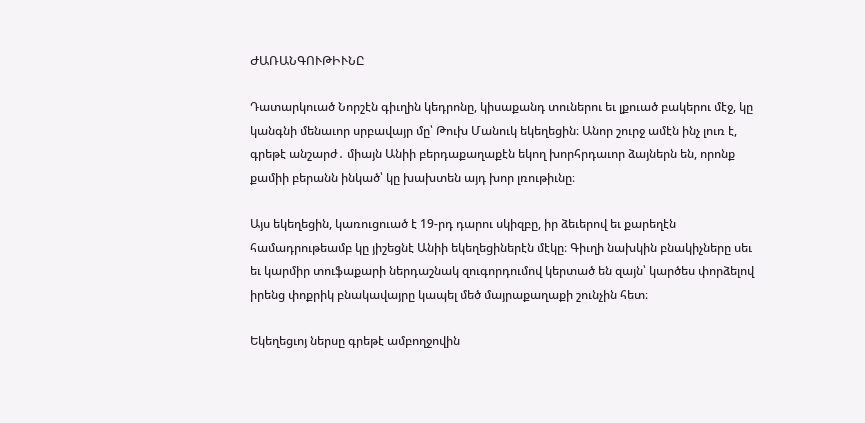ԺԱՌԱՆԳՈՒԹԻՒՆԸ

Դատարկուած Նորշէն գիւղին կեդրոնը, կիսաքանդ տուներու եւ լքուած բակերու մէջ, կը կանգնի մենաւոր սրբավայր մը՝ Թուխ Մանուկ եկեղեցին։ Անոր շուրջ ամէն ինչ լուռ է, գրեթէ անշարժ․ միայն Անիի բերդաքաղաքէն եկող խորհրդաւոր ձայներն են, որոնք քամիի բերանն ինկած՝ կը խախտեն այդ խոր լռութիւնը։

Այս եկեղեցին, կառուցուած է 19-րդ դարու սկիզբը, իր ձեւերով եւ քարեղէն համադրութեամբ կը յիշեցնէ Անիի եկեղեցիներէն մէկը։ Գիւղի նախկին բնակիչները սեւ եւ կարմիր տուֆաքարի ներդաշնակ զուգորդումով կերտած են զայն՝ կարծես փորձելով իրենց փոքրիկ բնակավայրը կապել մեծ մայրաքաղաքի շունչին հետ։

Եկեղեցւոյ ներսը գրեթէ ամբողջովին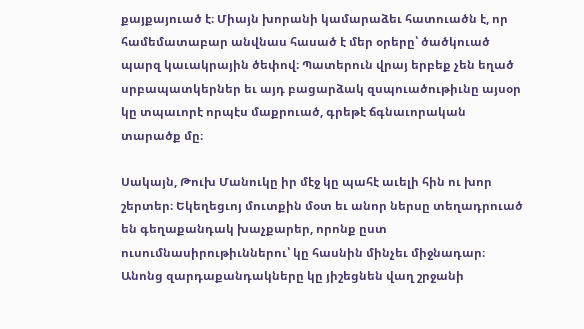քայքայուած է։ Միայն խորանի կամարաձեւ հատուածն է, որ համեմատաբար անվնաս հասած է մեր օրերը՝ ծածկուած պարզ կաւակրային ծեփով։ Պատերուն վրայ երբեք չեն եղած սրբապատկերներ եւ այդ բացարձակ զսպուածութիւնը այսօր կը տպաւորէ որպէս մաքրուած, գրեթէ ճգնաւորական տարածք մը։

Սակայն, Թուխ Մանուկը իր մէջ կը պահէ աւելի հին ու խոր շերտեր։ Եկեղեցւոյ մուտքին մօտ եւ անոր ներսը տեղադրուած են գեղաքանդակ խաչքարեր, որոնք ըստ ուսումնասիրութիւններու՝ կը հասնին մինչեւ միջնադար։ Անոնց զարդաքանդակները կը յիշեցնեն վաղ շրջանի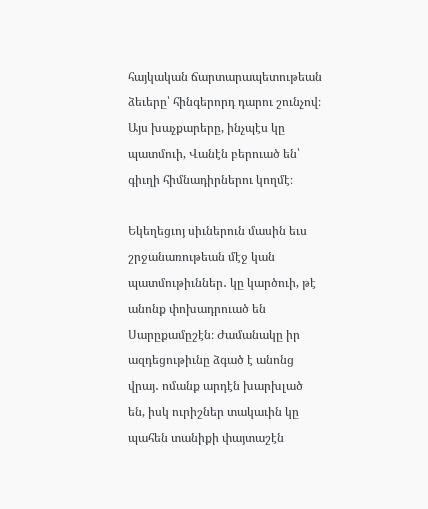հայկական ճարտարապետութեան ձեւերը՝ հինգերորդ դարու շունչով։ Այս խաչքարերը, ինչպէս կը պատմուի, Վանէն բերուած են՝ գիւղի հիմնադիրներու կողմէ։

Եկեղեցւոյ սիւներուն մասին եւս շրջանառութեան մէջ կան պատմութիւններ․ կը կարծուի, թէ անոնք փոխադրուած են Սարըքամըշէն։ Ժամանակը իր ազդեցութիւնը ձգած է անոնց վրայ․ ոմանք արդէն խարխլած են, իսկ ուրիշներ տակաւին կը պահեն տանիքի փայտաշէն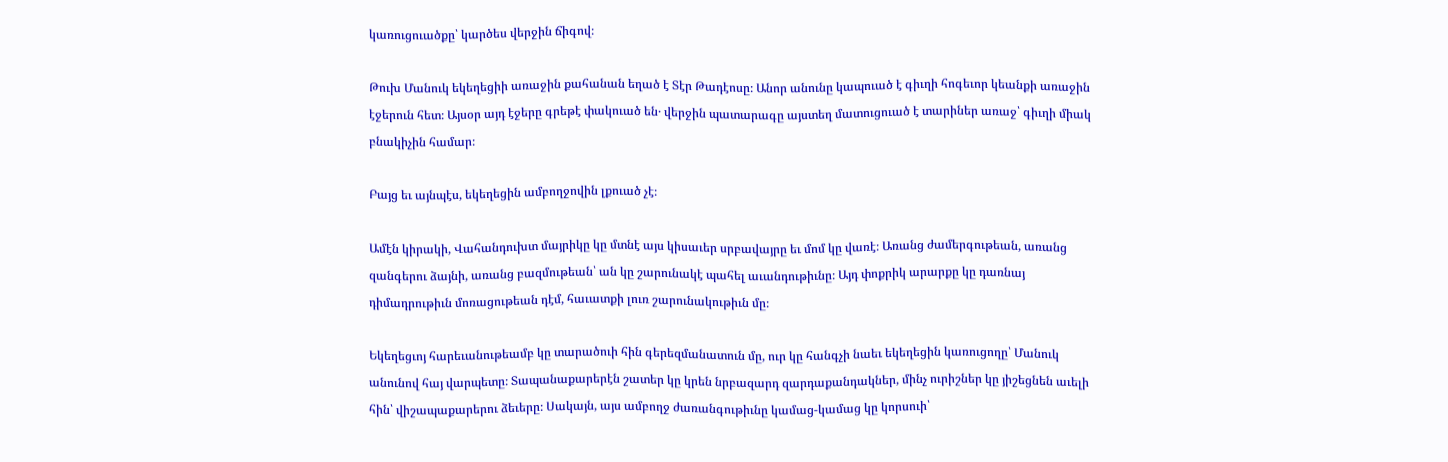կառուցուածքը՝ կարծես վերջին ճիգով։

Թուխ Մանուկ եկեղեցիի առաջին քահանան եղած է Տէր Թադէոսը։ Անոր անունը կապուած է գիւղի հոգեւոր կեանքի առաջին էջերուն հետ։ Այսօր այդ էջերը գրեթէ փակուած են․ վերջին պատարագը այստեղ մատուցուած է տարիներ առաջ՝ գիւղի միակ բնակիչին համար։

Բայց եւ այնպէս, եկեղեցին ամբողջովին լքուած չէ։

Ամէն կիրակի, Վահանդուխտ մայրիկը կը մտնէ այս կիսաւեր սրբավայրը եւ մոմ կը վառէ։ Առանց ժամերգութեան, առանց զանգերու ձայնի, առանց բազմութեան՝ ան կը շարունակէ պահել աւանդութիւնը։ Այդ փոքրիկ արարքը կը դառնայ դիմադրութիւն մոռացութեան դէմ, հաւատքի լուռ շարունակութիւն մը։

Եկեղեցւոյ հարեւանութեամբ կը տարածուի հին գերեզմանատուն մը, ուր կը հանգչի նաեւ եկեղեցին կառուցողը՝ Մանուկ անունով հայ վարպետը։ Տապանաքարերէն շատեր կը կրեն նրբազարդ զարդաքանդակներ, մինչ ուրիշներ կը յիշեցնեն աւելի հին՝ վիշապաքարերու ձեւերը։ Սակայն, այս ամբողջ ժառանգութիւնը կամաց-կամաց կը կորսուի՝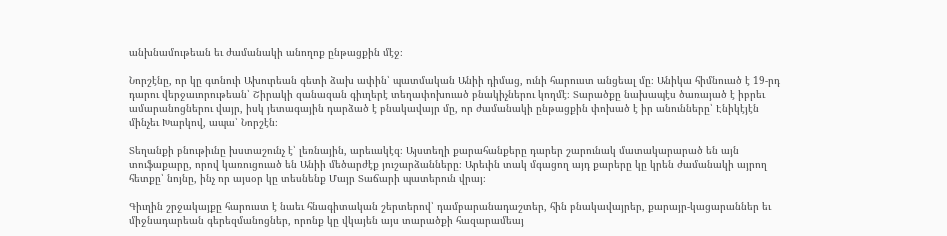անխնամութեան եւ ժամանակի անողոք ընթացքին մէջ։

Նորշէնը, որ կը գտնուի Ախուրեան գետի ձախ ափին՝ պատմական Անիի դիմաց, ունի հարուստ անցեալ մը։ Անիկա հիմնուած է 19-րդ դարու վերջաւորութեան՝ Շիրակի զանազան գիւղերէ տեղափոխուած բնակիչներու կողմէ։ Տարածքը նախապէս ծառայած է իբրեւ ամարանոցներու վայր, իսկ յետագային դարձած է բնակավայր մը, որ ժամանակի ընթացքին փոխած է իր անունները՝ Էնիկէյէն մինչեւ Խարկով, ապա՝ Նորշէն։

Տեղանքի բնութիւնը խստաշունչ է՝ լեռնային, արեւակէզ։ Այստեղի քարահանքերը դարեր շարունակ մատակարարած են այն տուֆաքարը, որով կառուցուած են Անիի մեծարժէք յուշարձանները։ Արեւին տակ մգացող այդ քարերը կը կրեն ժամանակի այրող հետքը՝ նոյնը, ինչ որ այսօր կը տեսնենք Մայր Տաճարի պատերուն վրայ։

Գիւղին շրջակայքը հարուստ է նաեւ հնագիտական շերտերով՝ դամբարանադաշտեր, հին բնակավայրեր, քարայր-կացարաններ եւ միջնադարեան գերեզմանոցներ, որոնք կը վկայեն այս տարածքի հազարամեայ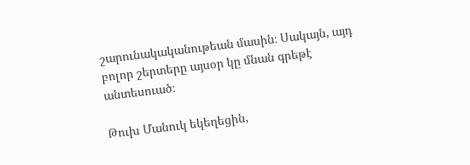շարունակականութեան մասին։ Սակայն, այդ բոլոր շերտերը այսօր կը մնան գրեթէ անտեսուած։

Թուխ Մանուկ եկեղեցին,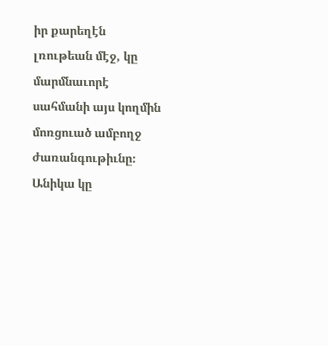իր քարեղէն լռութեան մէջ, կը մարմնաւորէ սահմանի այս կողմին մոռցուած ամբողջ ժառանգութիւնը։ Անիկա կը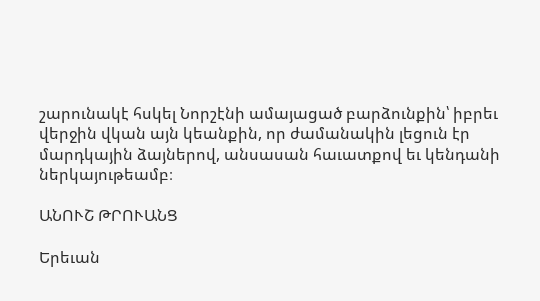շարունակէ հսկել Նորշէնի ամայացած բարձունքին՝ իբրեւ վերջին վկան այն կեանքին, որ ժամանակին լեցուն էր մարդկային ձայներով, անսասան հաւատքով եւ կենդանի ներկայութեամբ։

ԱՆՈՒՇ ԹՐՈՒԱՆՑ

Երեւան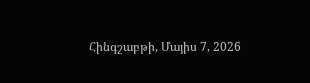Հինգշաբթի, Մայիս 7, 2026